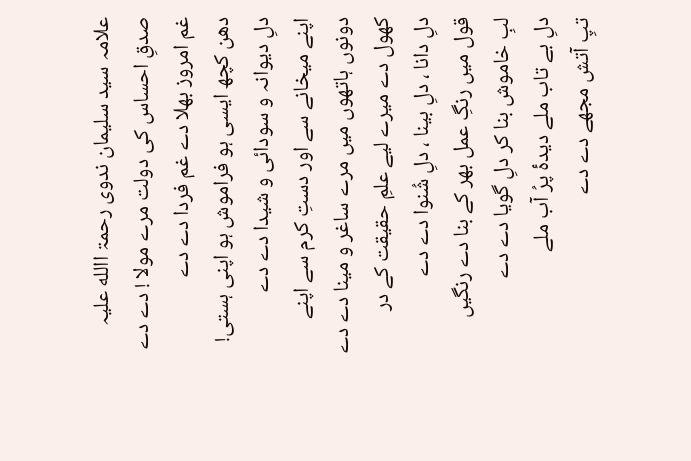علامہ سید سلیمان ندوی رحمۃ االله علیہ
صدقِ احساس کی دولت مرے مولا ! دے دے
غم امروز بھلا دے غم فردا دے دے
دھن کچھ ایسی ہو فراموش ہو اپنی ہستی!
دلِ دیوانہ و سودائی و شیدا دے دے
اپنے میخانے سے اور دستِ کرم سے اپنے
دونوں ہاتھوں میں مرے ساغر و مینا دے دے
کھول دے میرے لیے علمِ حقیقت کے در
دلِ دانا ، دلِ بینا ، دلِ شُنوا دے دے
قول میں رنگِ عمل بھر کے بنا دے رنگیں
لبِ خاموش بنا کر دلِ گویا دے دے
دلِ بے تاب ملے دیدۂ پرُ آب ملے
تپِ آتش مجھے دے دے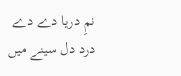نمِ دریا دے دے
درد دل سینے میں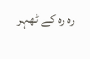رہ رہ کے ٹھہر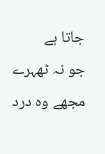جاتا ہے
جو نہ ٹھہرے مجھے وہ درد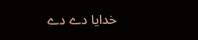خدایا دے دے